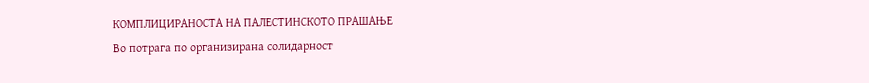КОМПЛИЦИРАНОСТА НА ПАЛЕСТИНСКОТО ПРАШАЊЕ
Во потрага по организирана солидарност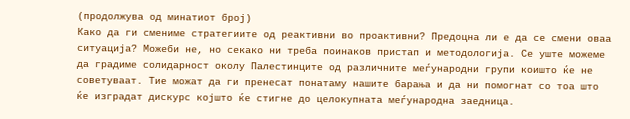(продолжува од минатиот број)
Како да ги смениме стратегиите од реактивни во проактивни? Предоцна ли е да се смени оваа ситуација? Можеби не, но секако ни треба поинаков пристап и методологија. Се уште можеме да градиме солидарност околу Палестинците од различните меѓународни групи коишто ќе не советуваат. Тие можат да ги пренесат понатаму нашите барања и да ни помогнат со тоа што ќе изградат дискурс којшто ќе стигне до целокупната меѓународна заедница.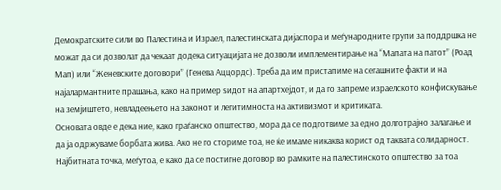Демократските сили во Палестина и Израел, палестинската дијаспора и меѓународните групи за поддршка не можат да си дозволат да чекаат додека ситуацијата не дозволи имплементирање на “Мапата на патот” (Роад Мап) или “Женевските договори” (Генева Аццордс). Треба да им пристапиме на сегашните факти и на најалармантните прашања, како на пример ѕидот на апартхејдот, и да го запреме израелското конфискување на земјиштето, невладеењето на законот и легитимноста на активизмот и критиката.
Основата овде е дека ние, како граѓанско општество, мора да се подготвиме за едно долготрајно залагање и да ја одржуваме борбата жива. Ако не го сториме тоа, не ќе имаме никаква корист од таквата солидарност. Најбитната точка, меѓутоа, е како да се постигне договор во рамките на палестинското општество за тоа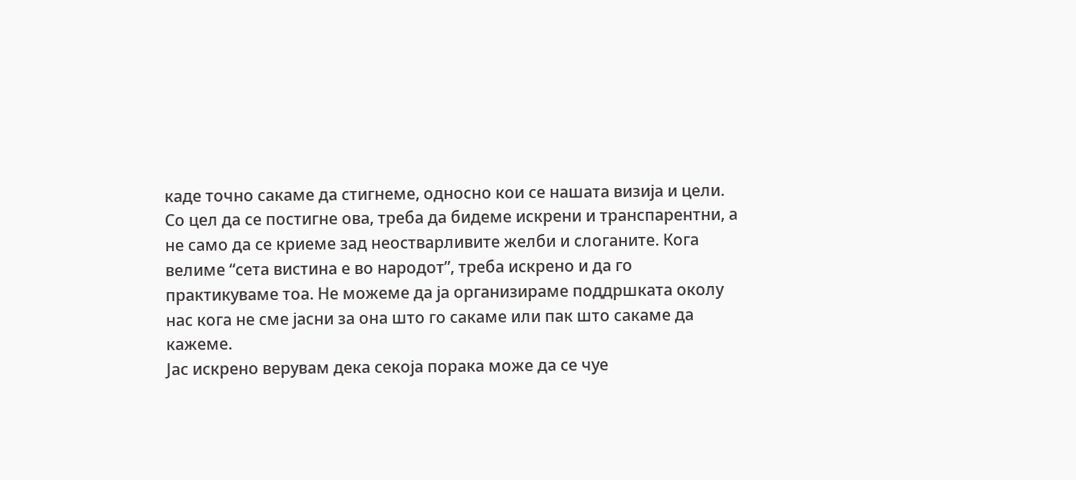каде точно сакаме да стигнеме, односно кои се нашата визија и цели. Со цел да се постигне ова, треба да бидеме искрени и транспарентни, а не само да се криеме зад неостварливите желби и слоганите. Кога велиме “сета вистина е во народот”, треба искрено и да го практикуваме тоа. Не можеме да ја организираме поддршката околу нас кога не сме јасни за она што го сакаме или пак што сакаме да кажеме.
Јас искрено верувам дека секоја порака може да се чуе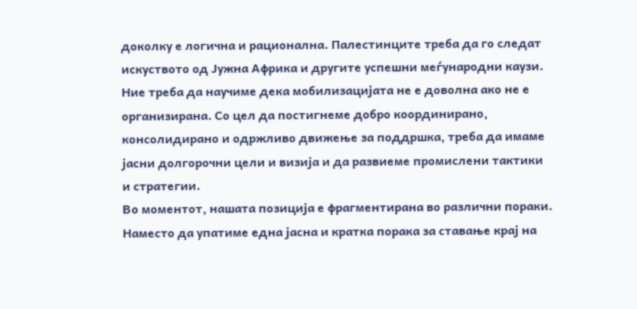доколку е логична и рационална. Палестинците треба да го следат искуството од Јужна Африка и другите успешни меѓународни каузи. Ние треба да научиме дека мобилизацијата не е доволна ако не е организирана. Со цел да постигнеме добро координирано, консолидирано и одржливо движење за поддршка, треба да имаме јасни долгорочни цели и визија и да развиеме промислени тактики и стратегии.
Во моментот, нашата позиција е фрагментирана во различни пораки. Наместо да упатиме една јасна и кратка порака за ставање крај на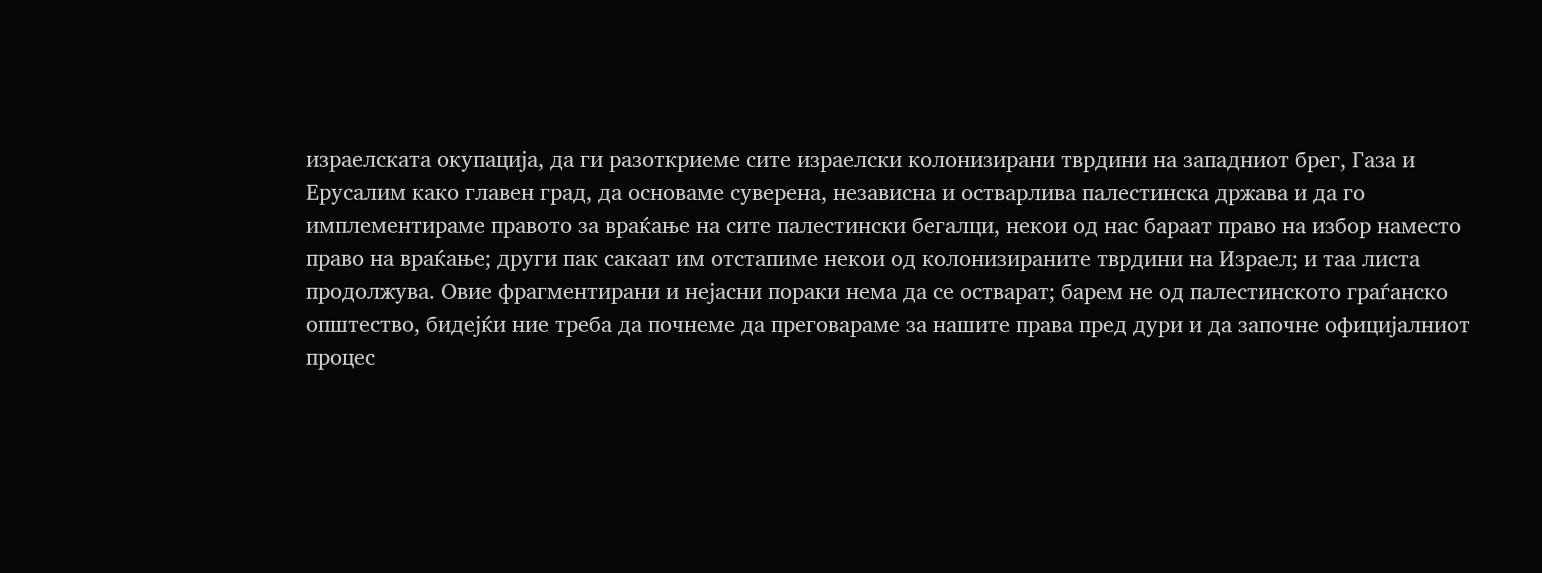израелската окупација, да ги разоткриеме сите израелски колонизирани тврдини на западниот брег, Газа и Ерусалим како главен град, да основаме суверена, независна и остварлива палестинска држава и да го имплементираме правото за враќање на сите палестински бегалци, некои од нас бараат право на избор наместо право на враќање; други пак сакаат им отстапиме некои од колонизираните тврдини на Израел; и таа листа продолжува. Овие фрагментирани и нејасни пораки нема да се остварат; барем не од палестинското граѓанско општество, бидејќи ние треба да почнеме да преговараме за нашите права пред дури и да започне официјалниот процес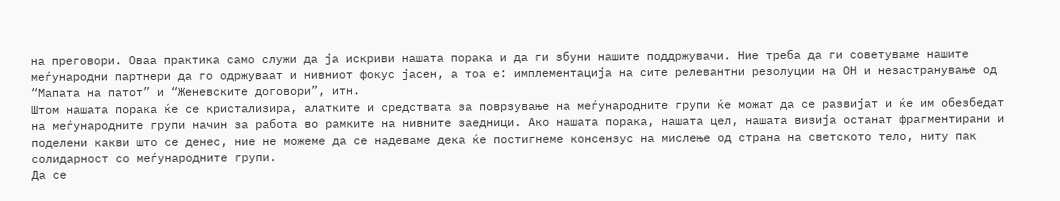на преговори. Оваа практика само служи да ја искриви нашата порака и да ги збуни нашите поддржувачи. Ние треба да ги советуваме нашите меѓународни партнери да го одржуваат и нивниот фокус јасен, а тоа е: имплементација на сите релевантни резолуции на ОН и незастранување од “Мапата на патот” и “Женевските договори”, итн.
Штом нашата порака ќе се кристализира, алатките и средствата за поврзување на меѓународните групи ќе можат да се развијат и ќе им обезбедат на меѓународните групи начин за работа во рамките на нивните заедници. Ако нашата порака, нашата цел, нашата визија останат фрагментирани и поделени какви што се денес, ние не можеме да се надеваме дека ќе постигнеме консензус на мислење од страна на светското тело, ниту пак солидарност со меѓународните групи.
Да се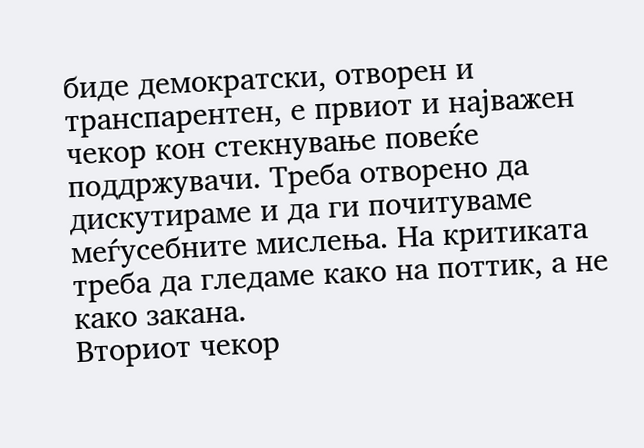биде демократски, отворен и транспарентен, е првиот и најважен чекор кон стекнување повеќе поддржувачи. Треба отворено да дискутираме и да ги почитуваме меѓусебните мислења. На критиката треба да гледаме како на поттик, а не како закана.
Вториот чекор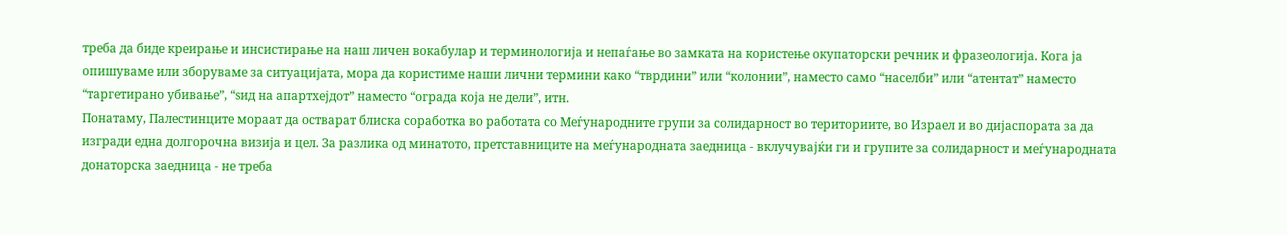треба да биде креирање и инсистирање на наш личен вокабулар и терминологија и непаѓање во замката на користење окупаторски речник и фразеологија. Кога ја опишуваме или зборуваме за ситуацијата, мора да користиме наши лични термини како “тврдини” или “колонии”, наместо само “населби” или “атентат” наместо “таргетирано убивање”, “ѕид на апартхејдот” наместо “ограда која не дели”, итн.
Понатаму, Палестинците мораат да остварат блиска соработка во работата со Меѓународните групи за солидарност во териториите, во Израел и во дијаспората за да изгради една долгорочна визија и цел. За разлика од минатото, претставниците на меѓународната заедница - вклучувајќи ги и групите за солидарност и меѓународната донаторска заедница - не треба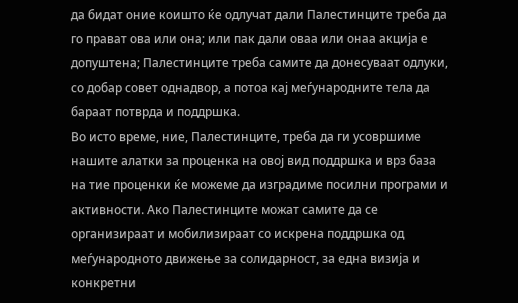да бидат оние коишто ќе одлучат дали Палестинците треба да го прават ова или она; или пак дали оваа или онаа акција е допуштена; Палестинците треба самите да донесуваат одлуки, со добар совет однадвор, а потоа кај меѓународните тела да бараат потврда и поддршка.
Во исто време, ние, Палестинците, треба да ги усовршиме нашите алатки за проценка на овој вид поддршка и врз база на тие проценки ќе можеме да изградиме посилни програми и активности. Ако Палестинците можат самите да се организираат и мобилизираат со искрена поддршка од меѓународното движење за солидарност, за една визија и конкретни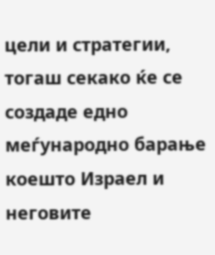цели и стратегии, тогаш секако ќе се создаде едно меѓународно барање коешто Израел и неговите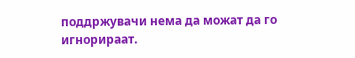поддржувачи нема да можат да го игнорираат.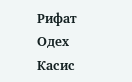Рифат Одех Касис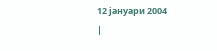12 јануари 2004
|